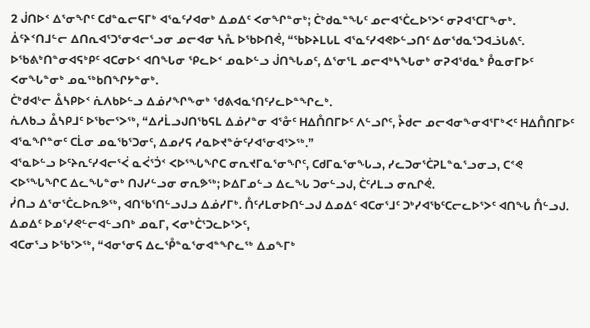2 ᒎᑎᐅᑉ ᐃᕐᓂᖏᑦ ᑕᑯᓐᓇᓕᕋᒥᒃ ᐊᕐᓇᑦᓯᐊᓂᒃ ᐃᓄᐃᑦ ᐸᓂᖏᓐᓂᒃ; ᑖᒃᑯᓇᓐᖓᑦ ᓄᓕᐊᕐᑖᓚᐅᕐᐳᑦ ᓂᕈᐊᕐᑕᒥᖕᓂᒃ.
ᐄᑦᔨᑉᑎᒧᓪᓕ ᐃᑎᕆᐊᕐᑐᕐᓂᐊᓕᕐᓗᓂ ᓄᓕᐊᓂ ᓴᕅ ᐅᖃᐅᑎᕚ, “ᖃᐅᔨᒪᒐᒪ ᐊᕐᓇᑦᓯᐊᕙᐅᓪᓗᑎᑦ ᐃᓂᖁᓇᕐᑐᐊᓘᒐᕕᑦ.
ᐅᖃᕕᒃᑎᓐᓂᐊᕋᒃᑭᑦ ᐊᑕᓂᐅᑉ ᐊᑎᖓᓂ ᕿᓚᐅᑉ ᓄᓇᐅᓪᓗ ᒎᑎᖓᓄᑦ, ᐃᕐᓂᕐᒪ ᓄᓕᐊᒃᓴᖓᓂᒃ ᓂᕈᐊᖁᓇᒃ ᑬᓇᓂᒥᐅᑦ ᐸᓂᖓᓐᓂᒃ ᓄᓇᖅᑲᑎᖏᔭᓐᓂᒃ.
ᑖᒃᑯᐊᒡᓕ ᐂᓴᑭᐅᑉ ᕇᐱᑲᐅᓪᓗ ᐃᓅᓯᖏᖕᓂᒃ ᖁᕕᐊᓇᕐᑎᑦᓯᓚᐅᓐᖏᓚᒃ.
ᕇᐱᑲᓗ ᐂᓴᑭᒧᑦ ᐅᖃᓕᕐᐳᖅ, “ᐃᓱᒫᓗᒍᑎᖃᕋᒪ ᐃᓅᓯᓐᓂ ᐊᕐᓁᑦ ᕼᐃᑍᑎᒥᐅᑦ ᐱᓪᓗᒋᑦ, ᔧᑯᓕ ᓄᓕᐊᓂᖕᓂᐊᕐᒥᒃᐸᑦ ᕼᐃᑍᑎᒥᐅᑦ ᐊᕐᓇᖏᓐᓂᑦ ᑕᒫᓂ ᓄᓇᖃᕐᑐᓂᑦ, ᐃᓄᓯᕋ ᓱᓇᐅᔪᓐᓃᑦᓯᐊᕐᓂᐊᕐᐳᖅ.”
ᐊᕐᓇᐅᓪᓗ ᐅᑦᔨᕆᑦᓯᐊᓕᕐᐹ ᓇᐹᕐᑑᑉ ᐸᐅᕐᖓᖏᑕ ᓂᕆᔪᒥᓇᕐᓂᖏᑦ, ᑕᑯᒥᓇᕐᓂᖓᓗ, ᓯᓚᑐᓂᕐᑖᕈᒪᓐᓇᕐᓗᓂᓗ, ᑕᕝᕙ ᐸᐅᕐᖓᖏᑕ ᐃᓚᖓᓐᓂᒃ ᑎᒍᓯᓪᓗᓂ ᓂᕆᕗᖅ; ᐅᐃᒥᓄᓪᓗ ᐃᓚᖓ ᑐᓂᓪᓗᒍ, ᑖᑦᓱᒪᓗ ᓂᕆᒋᕚ.
ᓰᑎᓗ ᐃᕐᓂᕐᑖᓚᐅᕆᕗᖅ, ᐊᑎᖃᕐᑎᓪᓗᒍᓗ ᐃᓅᓯᒥᒃ. ᑍᑦᓱᒪᓂᐅᑎᓪᓗᒍ ᐃᓄᐃᑦ ᐊᑕᓂᕐᒧᑦ ᑐᒃᓯᐊᖃᑦᑕᓕᓚᐅᕐᐳᑦ ᐊᑎᖓ ᑍᓪᓗᒍ.
ᐃᓄᐃᑦ ᐅᓄᕐᓯᕙᓪᓕᐊᓪᓗᑎᒃ ᓄᓇᒥ, ᐸᓂᒃᑖᕐᑐᓚᐅᕐᐳᑦ,
ᐊᑕᓂᕐᓗ ᐅᖃᕐᐳᖅ, “ᐊᓂᕐᓂᕋ ᐃᓚᕾᓐᓇᕐᓂᐊᓐᖏᓚᖅ ᐃᓄᖕᒥᒃ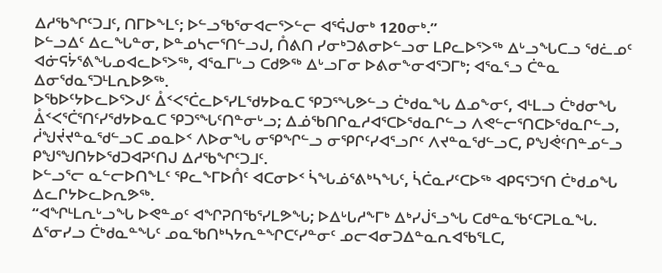ᐃᓱᖃᖏᑦᑐᒧᑦ, ᑎᒥᐅᖕᒪᑦ; ᐅᓪᓗᖃᕐᓂᐊᓕᕐᐳᓪᓕ ᐊᕐᕌᒍᓂᒃ 120ᓂᒃ.”
ᐅᓪᓗᐃᑦ ᐃᓚᖓᓐᓂ, ᐅᓐᓄᓴᓕᕐᑎᓪᓗᒍ, ᑍᕕᑎ ᓯᓂᒃᑐᕕᓂᐅᓪᓗᓂ ᒪᑭᓚᐅᕐᐳᖅ ᐃᒡᓗᖓᑕᓗ ᖁᓛᓄᑦ ᐊᓃᕋᔮᕐᕕᖓᓄᐊᓚᐅᕐᐳᖅ, ᐊᕐᓇᒥᒡᓗ ᑕᑯᕗᖅ ᐃᒡᓗᒥᓂ ᐅᕕᓂᖕᓂᐊᕐᑐᒥᒃ; ᐊᕐᓇᕐᓗ ᑖᓐᓇ ᐃᓂᖁᓇᕐᑐᒻᒪᕆᐅᕗᖅ.
ᐅᖃᐅᑦᔭᐅᓚᐅᕐᐳᒍᑦ ᐂᑉᐸᕐᑖᓚᐅᕐᓯᒪᖁᔭᐅᓇᑕ ᕿᑐᕐᖓᕗᓪᓗ ᑖᒃᑯᓇᖓ ᐃᓄᖕᓂᑦ, ᐊᒻᒪᓗ ᑖᒃᑯᓂᖓ ᐂᑉᐸᕐᑖᕐᑎᑦᓯᖁᔭᐅᓇᑕ ᕿᑐᕐᖓᑦᑎᓐᓂᒡᓗ; ᐃᓅᖃᑎᒋᓇᓱᐊᕐᑕᐅᖁᓇᒋᓪᓗ ᐱᕙᓪᓕᕐᑎᑕᐅᖁᓇᒋᓪᓗ, ᓲᖑᔫᔪᓐᓇᖁᓪᓗᑕ ᓄᓇᐅᑉ ᐱᐅᓂᖓ ᓂᕿᖏᓪᓗ ᓂᕿᒋᑦᓯᐊᕐᓗᒋᑦ ᐱᔪᓐᓇᖁᓪᓗᑕ, ᑭᖑᕚᑦᑎᓐᓄᓪᓗ ᑭᖑᕐᖑᑎᔭᐅᖁᑐᐊᕈᑦᑎᒍ ᐃᓱᖃᖏᑦᑐᒧᑦ.
ᐅᓪᓗᕐᓕ ᓇᓪᓕᐅᑎᖕᒪᑦ ᕿᓚᖕᒥᐅᑍᑦ ᐊᑕᓂᐅᑉ ᓵᖓᓅᕐᕕᒃᓴᖓᑦ, ᓵᑖᓇᓯᑦᑕᐅᖅ ᐊᑭᕋᕐᑐᕐᑎ ᑖᒃᑯᓄᖓ ᐃᓚᒋᔭᐅᓚᐅᕆᕗᖅ.
“ᐊᖏᒻᒪᕆᒡᓗᖓ ᐅᕙᓐᓄᑦ ᐊᖏᕈᑎᖃᕐᓯᒪᕗᖓ; ᐅᐃᒡᒐᓱᖕᒥᒃ ᐃᒃᓯᒎᕐᓗᖓ ᑕᑯᓐᓇᖃᑦᑕᕈᒪᓇᖓ.
ᐃᕐᓂᓯᓗ ᑖᒃᑯᓇᓐᖓᑦ ᓄᓇᖃᑎᒃᓴᔭᕆᓐᖏᑕᑦᓯᓐᓂᑦ ᓄᓕᐊᓂᑐᐃᓐᓇᕆᐊᖃᕐᒪᑕ,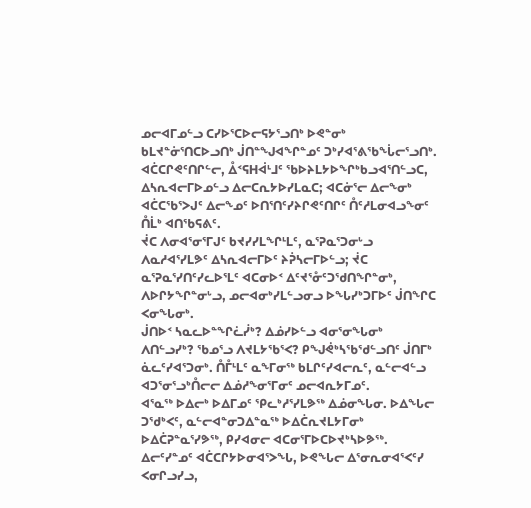ᓄᓕᐊᒥᓄᓪᓗ ᑕᓯᐅᕐᑕᐅᓕᕋᔭᕐᓗᑎᒃ ᐅᕙᓐᓂᒃ ᑲᒪᔪᓐᓃᕐᑎᑕᐅᓗᑎᒃ ᒎᑎᓐᖑᐊᖏᓐᓄᑦ ᑐᒃᓯᐊᕐᕕᖃᖔᓕᕐᓗᑎᒃ.
ᐊᑖᑕᒋᕙᑦᑎᒋᓪᓕ, ᐂᑉᕋᕼᐋᒻᒧᑦ ᖃᐅᔨᒪᔭᐅᖏᒃᑲᓗᐊᕐᑎᓪᓗᑕ, ᐃᓴᕆᐊᓕᒥᐅᓄᓪᓗ ᐃᓕᑕᕆᔭᐅᓯᒪᓇᑕ; ᐊᑕᓃᕐᓕ ᐃᓕᖕᓂᒃ ᐊᑖᑕᖃᕐᐳᒍᑦ ᐃᓕᖕᓄᑦ ᐅᑎᕐᑎᑦᓯᔨᒋᕙᑦᑎᒋᑦ ᑍᑦᓱᒪᓂᐊᓗᖕᓂᑦ ᑍᒫᒃ ᐊᑎᖃᕋᕕᑦ.
ᔫᑕ ᐱᓂᐊᕐᓂᕐᒥᒍᑦ ᑲᔪᓯᓯᒪᖏᒻᒪᑦ, ᓇᕐᕈᓇᕐᑐᓂᒡᓗ ᐱᓇᓱᐊᕐᓯᒪᕗᑦ ᐃᓴᕆᐊᓕᒥᐅᑦ ᔨᕉᓴᓕᒥᐅᓪᓗ; ᔫᑕ ᓇᕐᕈᓇᕐᓯᑎᑦᓯᓚᐅᕐᒪᑦ ᐊᑕᓂᐅᑉ ᐃᑦᔪᕐᓁᑦᑐᖁᑎᖏᓐᓂᒃ, ᐱᐅᒋᔭᖏᓐᓂᒡᓗ, ᓄᓕᐊᓂᒃᓯᒪᓪᓗᓂᓗ ᐅᖓᓯᒃᑐᒥᐅᑦ ᒎᑎᖏᑕ ᐸᓂᖓᓂᒃ.
ᒎᑎᐅᑉ ᓴᓇᓚᐅᓐᖏᓛᓰᒃ? ᐃᓅᓯᐅᓪᓗ ᐊᓂᕐᓂᖓᓂᒃ ᐱᑎᓪᓗᓯᒃ? ᖃᓄᕐᓗ ᐱᔪᒪᔭᖃᕐᐸ? ᑭᖑᕚᒃᓴᖃᖁᓪᓗᑎᑦ ᒎᑎᒥᒃ ᓈᓚᑦᓯᐊᕐᑐᓂᒃ. ᑍᒤᒻᒪᑦ ᓇᖕᒥᓂᖅ ᑲᒪᒋᑦᓯᐊᓕᕆᑦ, ᓇᓪᓕᐊᓪᓗ ᐊᑐᕐᓂᕐᓗᒃᑍᓕᓕ ᐃᓅᓱᖕᓂᕐᒥᓂᑦ ᓄᓕᐊᕆᔭᒥᓄᑦ.
ᐊᕐᓇᖅ ᐅᐃᓕᒃ ᐅᐃᒥᓄᑦ ᕿᓚᒃᓱᕐᓯᒪᕗᖅ ᐃᓅᓂᖓᓂ. ᐅᐃᖓᓕ ᑐᖁᒃᐸᑦ, ᓇᓪᓕᐊᓐᓂᑐᐃᓐᓇᖅ ᐅᐃᑖᕆᔪᒪᔭᒥᓂᒃ ᐅᐃᑖᕈᓐᓇᕐᓯᕗᖅ, ᑭᓯᐊᓂᓕ ᐊᑕᓂᕐᒥᐅᑕᐅᔪᒃᓴᐅᕗᖅ.
ᐃᓕᑦᓯᓐᓄᑦ ᐊᑖᑕᒋᔭᐅᓂᐊᕐᐳᖓ, ᐅᕙᖓᓕ ᐃᕐᓂᕆᓂᐊᕐᐸᑦᓯ ᐸᓂᒋᓗᓯᓗ,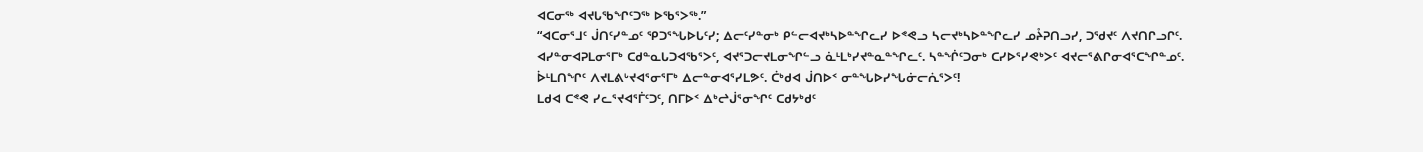ᐊᑕᓂᖅ ᐊᔪᒐᖃᖏᑦᑐᖅ ᐅᖃᕐᐳᖅ.”
“ᐊᑕᓂᕐᒧᑦ ᒎᑎᑦᓯᓐᓄᑦ ᕿᑐᕐᖓᐅᒐᑦᓯ; ᐃᓕᑦᓯᓐᓂᒃ ᑭᓪᓕᐊᔪᒃᓴᐅᓐᖏᓚᓯ ᐅᕝᕙᓗ ᓴᓕᔪᒃᓴᐅᓐᖏᓚᓯ ᓄᔧᕈᑎᓗᓯ, ᑐᖁᔪᑦ ᐱᔪᑎᒋᓗᒋᑦ.
ᐊᓯᓐᓂᐊᕈᒪᓂᕐᒥᒃ ᑕᑯᓐᓇᒐᑐᐊᖃᕐᐳᑦ, ᐊᔪᕐᑐᓕᔪᒪᓂᖏᓪᓗ ᓈᒻᒪᒃᓯᔪᓐᓇᓐᖏᓚᑦ. ᓴᓐᖐᑦᑐᓂᒃ ᑕᓯᐅᕐᓯᕙᒃᐳᑦ ᐊᔪᓕᕐᕕᒋᓂᐊᕐᑕᖏᓐᓄᑦ. ᐆᒻᒪᑎᖏᑦ ᐱᔪᒪᕕᒡᔪᐊᕐᓂᕐᒥᒃ ᐃᓕᓐᓂᐊᕐᓯᒪᕗᑦ. ᑖᒃᑯᐊ ᒎᑎᐅᑉ ᓂᓐᖓᐅᓯᖓᓃᓕᕇᕐᐳᑦ!
ᒪᑯᐊ ᑕᕝᕙ ᓯᓚᕐᔪᐊᕐᒦᑦᑐᑦ, ᑎᒥᐅᑉ ᐃᒃᖠᒎᕐᓂᖏᑦ ᑕᑯᔭᒃᑯᑦ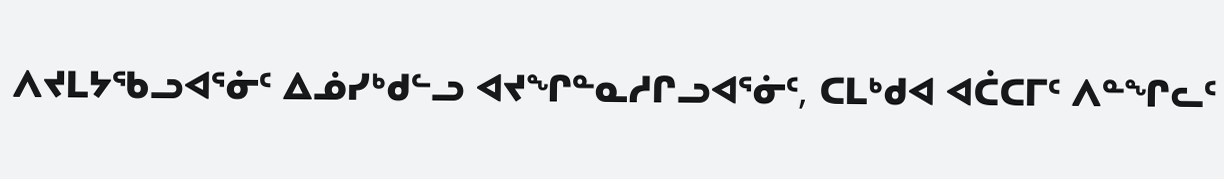ᐱᔪᒪᔭᖃᓗᐊᕐᓃᑦ ᐃᓅᓯᒃᑯᓪᓗ ᐊᔪᖏᓐᓇᓱᒋᓗᐊᕐᓃᑦ, ᑕᒪᒃᑯᐊ ᐊᑖᑕᒥᑦ ᐱᓐᖏᓚᑦ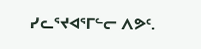ᓯᓚᕐᔪᐊᕐᒥᓪᓕ ᐱᕗᑦ.